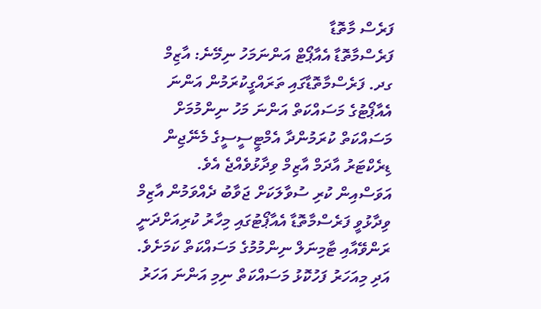ފަރެސް މާތޮޑާ
ފަރެސްމާތޮޑާ އެއާޕޯޓް އަންނަމަހު ނިމޭނެ: އާޒިމް
ގދ. ފަރެސްމާތޮޑާގައި ތަރައްގީކުރަމުން އަންނަ އެއާޕޯޓުގެ މަސައްކަތް އަންނަ މަހު ނިންމުމަށް މަސައްކަތް ކުރަމުންދާ އެމްޓީސީސީގެ މެނޭޖިން ޑިރެކްޓަރު އާދަމް އާޒިމް ވިދާޅުވެއްޖެ އެވެ.
އަވަސްއިން ކުރި ސުވާލަކަށް ޖަވާބު ދެއްވަމުން އާޒިމް ވިދާޅުވީ ފަރެސްމާތޮޑާ އެއާޕޯޓުގައި މިހާރު ކުރިއަށްދަނީ ރަންވޭއާއި ޓާމިނަލް ނިންމުމުގެ މަސައްކަތް ކަމަށެވެ. އަދި މިއަހަރު ފަހުކޮޅު މަސައްކަތް ނިމި އަންނަ އަހަރު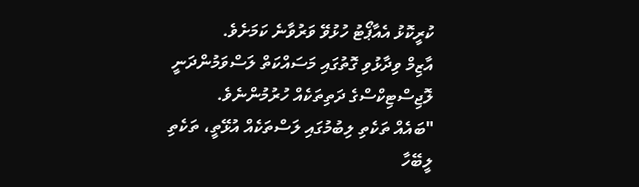ކުރީކޮޅު އެއާޕޯޓު ހުޅުވޭ ވަރުވާނެ ކަމަށެވެ.
އާޒިމް ވިދާޅުވި ގޮތުގައި މަސައްކަތް ލަސްވަމުންދަނީ ލޮޖިސްޓިކްސްގެ ދަތިތަކެއް ހުރުމުންނެވެ.
"ބައެއް ތަކެތި ލިބުމުގައި ލަސްތަކެއް އުޅޭތީ، ތަކެތި ލީބޭހާ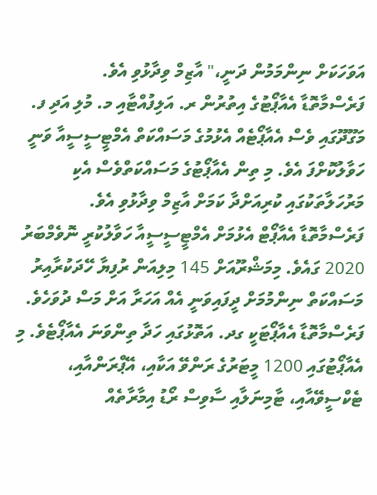އަވަހަކަށް ނިންމަމުން ދަނީ،" އާޒިމް ވިދާޅުވި އެވެ.
ފަރެސްމާތޮޑާ އެއާޕޯޓުގެ އިތުރުން ރ. އަލިފުއްޓާއި މ. މުލި އަދި ފ. މަގޫދޫގައި ވެސް އެއާޕޯޓެއް އެޅުމުގެ މަސައްކަތް އެމްޓީސީސީއާ ވަނީ ހަވާލުކޮށްފަ އެވެ. މި ތިން އެއާޕޯޓުގެ މަސައްކަތްވެސް އެކި މަރުހަލާތަކުގައި ކުރިއަށްދާ ކަމަށް އާޒިމް ވިދާޅުވި އެވެ.
ފަރެސްމާތޮޑާ އެއާޕޯޓް އެޅުމަށް އެމްޓީސީސީއާ ހަވާލުކުރީ ނޮވެމްބަރު 2020 ގައެވެ. މިމަޝްރޫއަށް 145 މިލިއަން ރުފިޔާ ހޭދަކުރާއިރު މަސައްކަތް ނިންމުމަށް ދީފައިވަނީ އެއް އަހަރާ އަށް މަސް ދުވަހެވެ.
ފަރެސްމާތޮޑާ އެއާޕޯޓަކީ ގދ. އަތޮޅުގައި ހަދާ ތިންވަނަ އެއާޕޯޓެވެ. މި އެއާޕޯޓުގައި 1200 މީޓަރުގެ ރަންވޭ އަކާއި، އޭޕްރަންއާއި، ޓެކްސީވޭއާއި، ޓާމިނަލާއި ސާވިސް ރޯޑު އިމާރާތެއް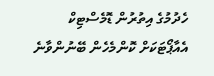ހެދުމުގެ އިތުރުން ޑޮމެސްޓިކް އެއާޕޯޓަކަށް ކޮންމެހެން ބޭނުންވާނެ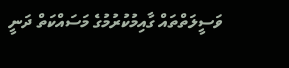ވަސީލަތްތައް ގާއިމުކުރުމުގެ މަސައްކަތް ދަނީ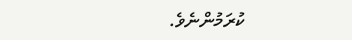ކުރަމުންނެވެ.